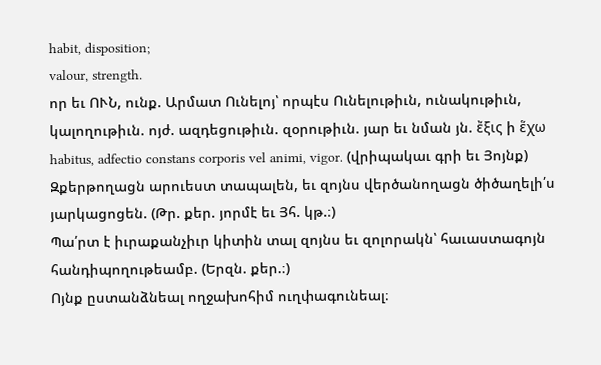habit, disposition;
valour, strength.
որ եւ ՈՒՆ, ունք. Արմատ Ունելոյ՝ որպէս Ունելութիւն, ունակութիւն, կալողութիւն. ոյժ. ազդեցութիւն. զօրութիւն. յար եւ նման յն. ἔξις ի ἕχω habitus, adfectio constans corporis vel animi, vigor. (վրիպակաւ գրի եւ Յոյնք)
Զքերթողացն արուեստ տապալեն, եւ զոյնս վերծանողացն ծիծաղելի՛ս յարկացոցեն. (Թր. քեր. յորմէ եւ Յհ. կթ.։)
Պա՛րտ է իւրաքանչիւր կիտին տալ զոյնս եւ զոլորակն՝ հաւաստագոյն հանդիպողութեամբ. (Երզն. քեր.։)
Ոյնք ըստանձնեալ ողջախոհիմ ուղփագունեալ։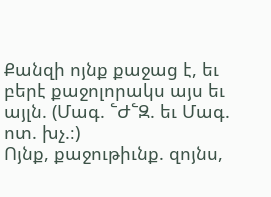Քանզի ոյնք քաջաց է, եւ բերէ քաջոլորակս այս եւ այլն. (Մագ. ՟Ժ՟Զ. եւ Մագ. ոտ. խչ.։)
Ոյնք, քաջութիւնք. զոյնս,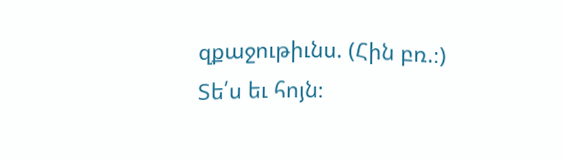զքաջութիւնս. (Հին բռ.։)
Տե՛ս եւ հոյն։